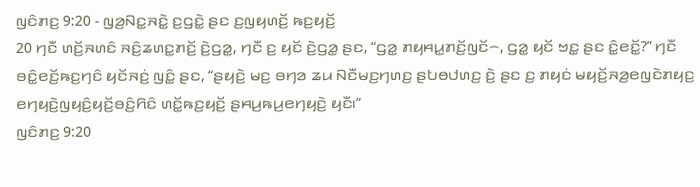ꤜꤢꤨꤊꤢ꤬ 9:20 - ꤜꤤ꤬ꤡꤢ꤭ꤏꤢꤧ꤭ ꤢ꤬ꤞꤢꤧ꤭ ꤔꤢ ꤢ꤬ꤜꤟꤛꤢꤩ꤬ ꤒꤢ꤬ꤟꤢꤩ꤬
20 ꤚꤢꤪ ꤛꤢꤩ꤬ꤏꤛꤢꤨ ꤏꤢꤨ꤬ꤘꤛꤢ꤭ꤊꤢꤩ꤬ ꤢꤧ꤬ꤞꤤ꤭, ꤚꤢꤪ ꤢ꤬ ꤟꤢꤩ ꤢꤧ꤬ꤞꤤ꤭ ꤔꤢ, “ꤞꤤ꤭ ꤊꤟꤌꤣ꤭ꤊꤢꤩ꤬ꤜꤢꤩ꤮, ꤞꤤ꤭ ꤟꤢꤩ ꤠꤢ꤭ ꤔꤢ ꤢꤨ꤭ꤕꤢꤩ꤭?” ꤚꤢꤪ ꤋꤢꤨ꤭ꤕꤢꤩ꤬ꤒꤢ꤬ꤚꤢꤨ ꤟꤢꤩꤏꤢꤦ꤬ ꤜꤢꤨ꤭ ꤔꤢ, “ꤔꤟꤢꤧ꤬ ꤗꤢ꤬ ꤋꤚꤤ ꤘꤣ ꤡꤢꤪꤗꤢ꤬ꤚꤛꤢ꤬ ꤔꤝꤥꤓꤛꤢ꤬ ꤢꤧ꤬ ꤔꤢ ꤢ꤬ ꤊꤟꤢꤦ ꤗꤟꤢꤩ꤬ꤏꤤ꤬ꤕꤜꤢꤧꤊꤟꤢ꤬ ꤕꤚꤟꤢꤧ꤬ꤜꤟꤢꤨ꤬ꤟꤢꤩ꤬ꤋꤢꤨ꤬ꤖꤢꤨ ꤛꤢꤩ꤭ꤒꤢ꤬ꤟꤢꤩ꤬ ꤔꤌꤣ꤬ꤒꤣ꤬ꤕꤚꤟꤢꤧ꤬ ꤟꤢꤪ꤯”
ꤜꤢꤨꤊꤢ꤬ 9:20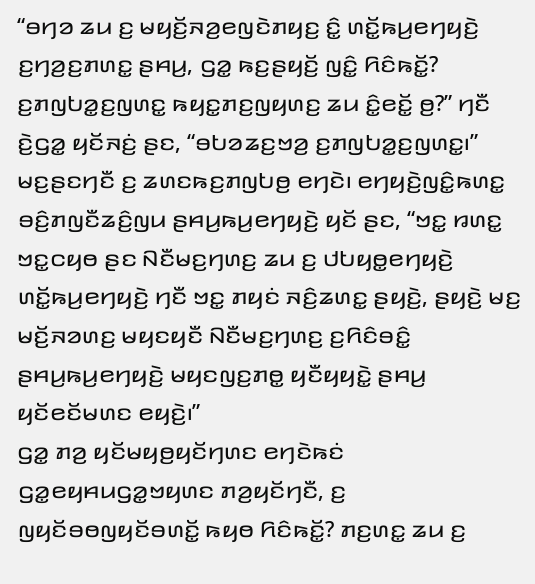“ꤋꤚꤤ ꤘꤣ ꤢ꤬ ꤗꤟꤢꤩ꤬ꤏꤤ꤬ꤕꤜꤢꤧꤊꤟꤢ꤬ ꤢꤨ꤭ ꤛꤢꤩ꤭ꤒꤣ꤬ꤕꤚꤟꤢꤧ꤬ ꤢ꤬ꤚꤤ꤬ꤢ꤬ꤊꤛꤢ꤭ ꤔꤌꤣ꤬, ꤞꤤ꤭ ꤒꤢ꤬ꤔꤟꤢꤩ꤬ ꤜꤢꤨ꤭ ꤖꤢꤨꤒꤢꤩ꤭? ꤢ꤬ꤊꤜꤝꤤ꤭ꤢ꤬ꤜꤛꤢ꤭ ꤒꤟꤢ꤭ꤊꤢ꤬ꤜꤟꤛꤢ꤬ ꤘꤣ ꤢꤨ꤭ꤕꤢꤩ꤭ ꤥ꤬?” ꤚꤢꤪ ꤢꤧ꤬ꤞꤤ꤭ ꤟꤢꤩꤏꤢꤦ꤬ ꤔꤢ, “ꤋꤝꤤꤘꤢ꤬ꤠꤤ꤬ ꤢ꤬ꤊꤜꤝꤤ꤭ꤢ꤬ꤜꤛꤢ꤭꤯”
ꤗꤢ꤬ꤔꤢꤚꤢꤪ ꤢ꤬ ꤘꤛꤢꤒꤢ꤬ꤊꤜꤝꤥ꤬ ꤕꤚꤢꤧ꤯ ꤕꤚꤟꤢꤧ꤬ꤜꤢꤨ꤭ꤒꤛꤢ꤭ ꤋꤢꤨ꤬ꤊꤜꤢꤪꤘꤢꤨ꤬ꤜꤣ ꤔꤌꤣ꤬ꤒꤣ꤬ꤕꤚꤟꤢꤧ꤬ ꤟꤢꤩ ꤔꤢ, “ꤠꤢ꤭ ꤙꤛꤢ꤭ ꤠꤢ꤭ꤍꤟꤥ ꤔꤢ ꤡꤢꤪꤗꤢ꤬ꤚꤛꤢ꤬ ꤘꤣ ꤢ꤬ ꤓꤝꤟꤥ꤭ꤕꤚꤟꤢꤧ꤬ ꤛꤢꤩ꤭ꤒꤣ꤬ꤕꤚꤟꤢꤧ꤬ ꤚꤢꤪ ꤠꤢ꤭ ꤊꤟꤢꤦ ꤏꤢꤨ꤬ꤘꤛꤢ꤭ ꤔꤟꤢꤧ꤬, ꤔꤟꤢꤧ꤬ ꤗꤢ꤬ ꤗꤢꤩ꤬ꤏꤤꤛꤢ꤬ ꤗꤟꤢꤟꤢꤪ ꤡꤢꤪꤗꤢ꤬ꤚꤛꤢ꤬ ꤢ꤬ꤖꤢꤨꤋꤢꤨ꤭ ꤔꤌꤣ꤬ꤒꤣ꤬ꤕꤚꤟꤢꤧ꤬ ꤗꤟꤢꤜꤢ꤬ꤊꤥ꤭ ꤟꤢꤪꤟꤟꤢꤧ꤭ ꤔꤌꤣ꤬ ꤟꤢꤩꤕꤢꤩꤗꤛꤢ ꤕꤟꤢꤧ꤬꤯”
ꤞꤤ꤭ ꤊꤤ꤬ ꤟꤢꤩꤗꤟꤥ꤬ꤟꤢꤩꤚꤛꤢ ꤕꤚꤢꤧꤒꤢꤦ ꤞꤤ꤭ꤕꤟꤌꤣꤞꤤ꤭ꤠꤟꤛꤢ ꤊꤤ꤬ꤟꤢꤩꤚꤢꤪ, ꤢ꤬ ꤜꤟꤢꤩꤋꤥꤜꤟꤢꤩꤋꤛꤢꤩ꤭ ꤒꤟꤥ ꤖꤢꤨꤒꤢꤩ꤭? ꤊꤢ꤬ꤛꤢ꤭ ꤘꤣ ꤢ꤬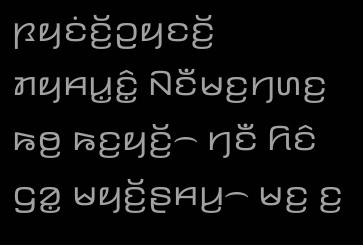ꤐꤟꤢꤦꤢꤩ꤬ꤑꤟꤢꤢꤩ꤬ ꤊꤟꤌꤣ꤭ꤢꤨ꤭ ꤡꤢꤪꤗꤢ꤬ꤚꤛꤢ꤬ ꤒꤥ꤬ ꤒꤢ꤬ꤟꤢꤩ꤬꤮ ꤚꤢꤪ ꤖꤢꤨ ꤞꤤ꤭ ꤗꤟꤢꤩ꤬ꤔꤌꤣ꤬꤮ ꤗꤢ꤬ ꤢ꤬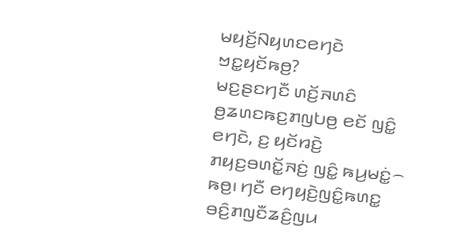ꤗꤟꤢꤩ꤬ꤡꤟꤛꤢꤕꤚꤢꤧ ꤠꤢ꤭ꤟꤢꤩꤒꤥ꤬?
ꤗꤢ꤬ꤔꤢꤚꤢꤪ ꤛꤢꤩ꤬ꤏꤛꤢꤨ ꤥ꤬ꤘꤛꤢꤒꤢ꤬ꤊꤜꤝꤥ꤬ ꤕꤢꤩ ꤜꤢꤨ꤭ ꤕꤚꤢꤧ, ꤢ꤬ ꤟꤢꤩꤙꤢꤧ꤬ ꤊꤟꤢ꤬ꤋꤛꤢꤩ꤭ꤏꤢꤦ꤬ ꤜꤢꤨ꤭ ꤒꤣ꤬ꤗꤢꤦ꤭꤮ ꤒꤥ꤬꤯ ꤚꤢꤪ ꤕꤚꤟꤢꤧ꤬ꤜꤢꤨ꤭ꤒꤛꤢ꤭ ꤋꤢꤨ꤬ꤊꤜꤢꤪꤘꤢꤨ꤬ꤜꤣ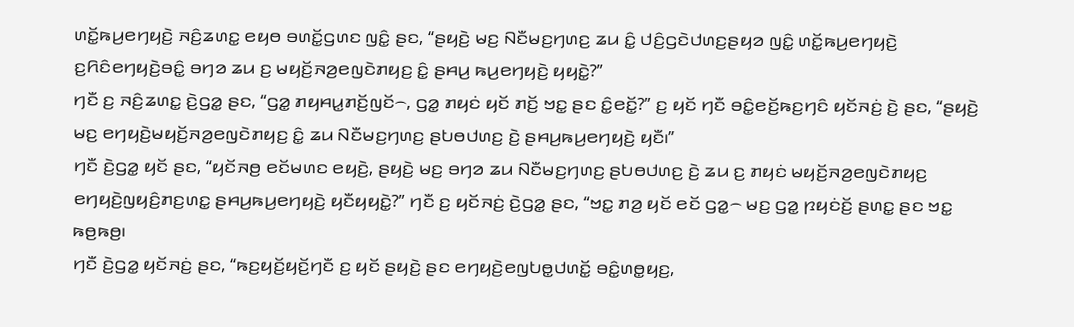ꤛꤢꤩ꤭ꤒꤣ꤬ꤕꤚꤟꤢꤧ꤬ ꤏꤢꤨ꤬ꤘꤛꤢ꤭ ꤕꤟꤥ ꤋꤛꤢꤩ꤭ꤞꤛꤢ ꤜꤢꤨ꤭ ꤔꤢ, “ꤔꤟꤢꤧ꤬ ꤗꤢ꤬ ꤡꤢꤪꤗꤢ꤬ꤚꤛꤢ꤬ ꤘꤣ ꤢꤨ꤭ ꤓꤢꤨ꤬ꤞꤢꤧꤓꤛꤢ꤬ꤔꤟꤤ ꤜꤢꤨ꤭ ꤛꤢꤩ꤭ꤒꤣ꤬ꤕꤚꤟꤢꤧ꤬ ꤢ꤬ꤖꤢꤨꤕꤚꤟꤢꤧ꤬ꤋꤢꤨ꤭ ꤋꤚꤤ ꤘꤣ ꤢ꤬ ꤗꤟꤢꤩ꤬ꤏꤤ꤬ꤕꤜꤢꤧꤊꤟꤢ꤬ ꤢꤨ꤭ ꤔꤌꤣ꤬ ꤒꤣ꤬ꤕꤚꤟꤢꤧ꤬ ꤟꤟꤢꤧ꤭?”
ꤚꤢꤪ ꤢ꤬ ꤏꤢꤨ꤬ꤘꤛꤢ꤭ ꤢꤧ꤬ꤞꤤ꤭ ꤔꤢ, “ꤞꤤ꤭ ꤊꤟꤌꤣ꤭ꤊꤢꤩ꤬ꤜꤢꤩ꤮, ꤞꤤ꤭ ꤊꤟꤢꤦ ꤟꤢꤩ ꤊꤢꤩ꤬ ꤠꤢ꤭ ꤔꤢ ꤢꤨ꤭ꤕꤢꤩ꤭?” ꤢ꤬ ꤟꤢꤩ ꤚꤢꤪ ꤋꤢꤨ꤭ꤕꤢꤩ꤬ꤒꤢ꤬ꤚꤢꤨ ꤟꤢꤩꤏꤢꤦ꤬ ꤢꤧ꤬ ꤔꤢ, “ꤔꤟꤢꤧ꤬ ꤗꤢ꤬ ꤕꤚꤟꤢꤧ꤬ꤗꤟꤢꤩ꤬ꤏꤤ꤬ꤕꤜꤢꤧꤊꤟꤢ꤬ ꤢꤨ꤭ ꤘꤣ ꤡꤢꤪꤗꤢ꤬ꤚꤛꤢ꤬ ꤔꤝꤥꤓꤛꤢ꤬ ꤢꤧ꤬ ꤔꤌꤣ꤬ꤒꤣ꤬ꤕꤚꤟꤢꤧ꤬ ꤟꤢꤪ꤯”
ꤚꤢꤪ ꤢꤧ꤬ꤞꤤ꤭ ꤟꤢꤩ ꤔꤢ, “ꤟꤢꤩꤏꤥ꤬ ꤕꤢꤩꤗꤛꤢ ꤕꤟꤢꤧ꤬, ꤔꤟꤢꤧ꤬ ꤗꤢ꤬ ꤋꤚꤤ ꤘꤣ ꤡꤢꤪꤗꤢ꤬ꤚꤛꤢ꤬ ꤔꤝꤥꤓꤛꤢ꤬ ꤢꤧ꤬ ꤘꤣ ꤢ꤬ ꤊꤟꤢꤦ ꤗꤟꤢꤩ꤬ꤏꤤ꤬ꤕꤜꤢꤧꤊꤟꤢ꤬ ꤕꤚꤟꤢꤧ꤬ꤜꤟꤢꤨ꤬ꤊꤢ꤬ꤛꤢ꤭ ꤔꤌꤣ꤬ꤒꤣ꤬ꤕꤚꤟꤢꤧ꤬ ꤟꤢꤪꤟꤟꤢꤧ꤭?” ꤚꤢꤪ ꤢ꤬ ꤟꤢꤩꤏꤢꤦ꤬ ꤢꤧ꤬ꤞꤤ꤭ ꤔꤢ, “ꤠꤢ꤭ ꤊꤤ꤬ ꤟꤢꤩ ꤕꤢꤩ ꤞꤤ꤭꤮ ꤗꤢ꤬ ꤞꤤ꤭ ꤐꤟꤢꤦꤢꤩ꤬ ꤔꤛꤢ꤭ ꤔꤢ ꤠꤢ꤭ ꤒꤥ꤬ꤒꤥ꤬꤯
ꤚꤢꤪ ꤢꤧ꤬ꤞꤤ꤭ ꤟꤢꤩꤏꤢꤦ꤬ ꤔꤢ, “ꤒꤢ꤬ꤟꤢꤩ꤬ꤟꤢꤩ꤬ꤚꤢꤪ ꤢ꤬ ꤟꤢꤩ ꤔꤟꤢꤧ꤬ ꤔꤢ ꤕꤚꤟꤢꤧ꤬ꤕꤜꤝꤥ꤭ꤓꤛꤢꤩ꤭ ꤋꤢꤨ꤭ꤛꤥ꤭ꤟꤢ꤬,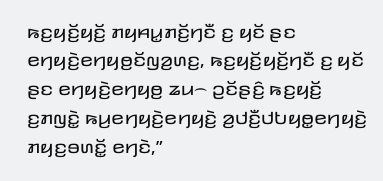ꤒꤢ꤬ꤟꤢꤩ꤬ꤟꤢꤩ꤬ ꤊꤟꤌꤣ꤭ꤊꤢꤩ꤬ꤚꤢꤪ ꤢ꤬ ꤟꤢꤩ ꤔꤢ ꤕꤚꤟꤢꤧ꤬ꤕꤚꤟꤥ꤬ꤢꤩꤜꤤ꤬ꤛꤢ꤬, ꤒꤢ꤬ꤟꤢꤩ꤬ꤟꤢꤩ꤬ꤚꤢꤪ ꤢ꤬ ꤟꤢꤩ ꤔꤢ ꤕꤚꤟꤢꤧ꤬ꤕꤚꤟꤥ꤬ ꤘꤣ꤮ ꤑꤢꤩꤔꤢꤨ꤬ ꤒꤢ꤬ꤟꤢꤩ꤬ ꤢ꤬ꤊꤜꤢꤧ꤭ ꤒꤣ꤬ꤕꤚꤟꤢꤧ꤬ꤕꤚꤟꤢꤧ꤬ ꤤ꤬ꤓꤢꤪ꤬ꤓꤝꤟꤥ꤭ꤕꤚꤟꤢꤧ꤬ ꤊꤟꤢ꤬ꤋꤛꤢꤩ꤭ ꤕꤚꤢꤧ,”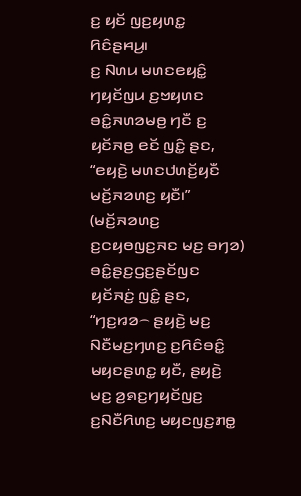ꤢ꤬ ꤟꤢꤩ ꤜꤢ꤬ꤟꤛꤢ꤭ ꤖꤢꤨꤔꤌꤣ꤬꤯
ꤢ꤬ ꤡꤛꤣ ꤗꤛꤢꤕꤟꤢꤨ꤭ ꤚꤟꤢꤩꤜꤣ ꤢ꤬ꤠꤟꤛꤢ ꤋꤢꤨ꤭ꤏꤛꤤꤗꤥ꤬ ꤚꤢꤪ ꤢ꤬ ꤟꤢꤩꤏꤥ꤬ ꤕꤢꤩ ꤜꤢꤨ꤭ ꤔꤢ, “ꤕꤟꤢꤧ꤬ ꤗꤛꤢꤓꤛꤢꤩ꤬ꤟꤢꤪ ꤗꤢꤩ꤬ꤏꤤꤛꤢ꤬ ꤟꤢꤪ꤯” (ꤗꤢꤩ꤬ꤏꤤꤛꤢ꤬ ꤢ꤬ꤍꤟꤥꤜꤢ꤬ꤏꤢ ꤗꤢ꤬ ꤋꤚꤤ)
ꤋꤢꤨ꤭ꤔꤢ꤬ꤞꤢ꤬ꤔꤢꤩꤜꤢ ꤟꤢꤩꤏꤢꤦ꤬ ꤜꤢꤨ꤭ ꤔꤢ, “ꤚꤢ꤬ꤙꤤ꤮ ꤔꤟꤢꤧ꤬ ꤗꤢ꤬ ꤡꤢꤪꤗꤢ꤬ꤚꤛꤢ꤬ ꤢ꤬ꤖꤢꤨꤋꤢꤨ꤭ ꤗꤟꤢꤔꤛꤢ꤭ ꤟꤢꤪ, ꤔꤟꤢꤧ꤬ ꤗꤢ꤬ ꤤ꤬ꤎꤢ꤬ꤚꤟꤢꤩꤜꤢ꤬ ꤢ꤬ꤡꤢꤪꤖꤛꤢ꤬ ꤗꤟꤢꤜꤢ꤬ꤊꤥ꤭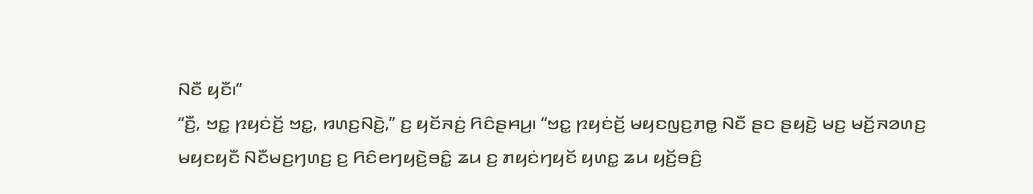ꤡꤢꤪ ꤟꤢꤪ꤯”
“ꤢꤪ꤬, ꤠꤢ꤭ ꤐꤟꤢꤦꤢꤩ꤬ ꤠꤢ꤭, ꤙꤛꤢ꤬ꤡꤢꤧ꤬,” ꤢ꤬ ꤟꤢꤩꤏꤢꤦ꤬ ꤖꤢꤨꤔꤌꤣ꤬꤯ “ꤠꤢ꤭ ꤐꤟꤢꤦꤢꤩ꤬ ꤗꤟꤢꤜꤢ꤬ꤊꤥ꤭ ꤡꤢꤪ ꤔꤢ ꤔꤟꤢꤧ꤬ ꤗꤢ꤬ ꤗꤢꤩ꤬ꤏꤤꤛꤢ꤬ ꤗꤟꤢꤟꤢꤪ ꤡꤢꤪꤗꤢ꤬ꤚꤛꤢ꤬ ꤢ꤬ ꤖꤢꤨꤕꤚꤟꤢꤧ꤬ꤋꤢꤨ꤭ ꤘꤣ ꤢ꤬ ꤊꤟꤢꤦꤚꤟꤢꤩ ꤟꤛꤢ꤭ ꤘꤣ ꤟꤢꤩ꤬ꤋꤢꤨ꤬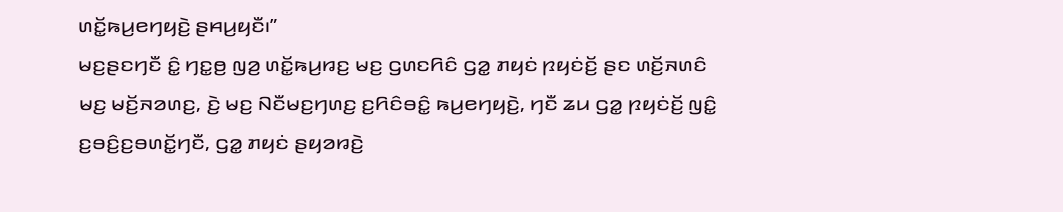ꤛꤢꤩ꤭ꤒꤣ꤬ꤕꤚꤟꤢꤧ꤬ ꤔꤌꤣ꤬ꤟꤢꤪ꤯”
ꤗꤢ꤬ꤔꤢꤚꤢꤪ ꤢꤨ꤭ ꤚꤢ꤭ꤥ꤬ ꤜꤤ꤬ ꤛꤢꤩ꤭ꤒꤣ꤬ꤙꤢ꤬ ꤗꤢ꤬ ꤞꤛꤢꤖꤢꤨ ꤞꤤ꤭ ꤊꤟꤢꤦ ꤐꤟꤢꤦꤢꤩ꤬ ꤔꤢ ꤛꤢꤩ꤬ꤏꤛꤢꤨ ꤗꤢ꤬ ꤗꤢꤩ꤬ꤏꤤꤛꤢ꤬, ꤢꤧ꤬ ꤗꤢ꤬ ꤡꤢꤪꤗꤢ꤬ꤚꤛꤢ꤬ ꤢ꤬ꤖꤢꤨꤋꤢꤨ꤭ ꤒꤣ꤬ꤕꤚꤟꤢꤧ꤬, ꤚꤢꤪ ꤘꤣ ꤞꤤ꤭ ꤐꤟꤢꤦꤢꤩ꤬ ꤜꤢꤨ꤭ ꤢ꤬ꤋꤢꤨ꤬ꤢ꤬ꤋꤛꤢꤩ꤭ꤚꤢꤪ, ꤞꤤ꤭ ꤊꤟꤢꤦ ꤔꤟꤤꤙꤢꤧ꤬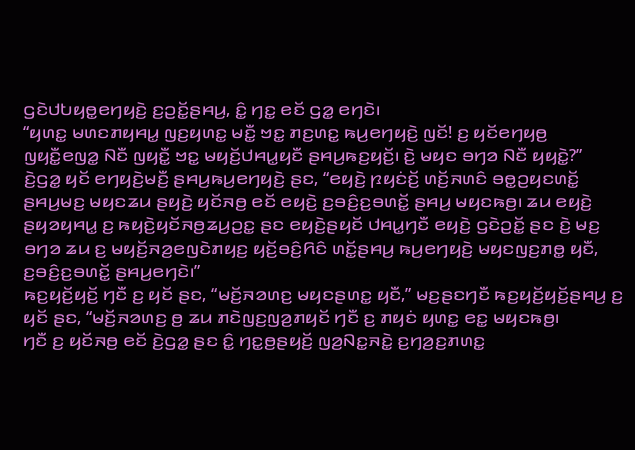ꤞꤢꤧꤓꤝꤟꤥ꤭ꤕꤚꤟꤢꤧ꤬ ꤢ꤬ꤑꤢꤩ꤭ꤔꤌꤣ꤬, ꤢꤨ꤭ ꤚꤢ꤭ ꤕꤢꤩ ꤞꤤ꤭ ꤕꤚꤢꤧ꤯
“ꤟꤛꤢ꤭ ꤗꤛꤢꤊꤟꤌꤣ꤭ ꤜꤢ꤬ꤟꤛꤢ꤭ ꤗꤢꤪ꤭ ꤠꤢ꤭ ꤊꤢ꤬ꤛꤢ꤭ ꤒꤣ꤬ꤕꤚꤟꤢꤧ꤬ ꤜꤢꤩ! ꤢ꤬ ꤟꤢꤩꤕꤚꤟꤥ꤬ ꤜꤟꤢꤪ꤭ꤕꤜꤤ꤭ ꤡꤢꤪ ꤜꤟꤢꤪ꤭ ꤠꤢ꤭ ꤗꤟꤢꤩ꤬ꤓꤌꤣ꤭ꤟꤢꤪ ꤔꤌꤣ꤬ꤒꤢ꤬ꤟꤢꤩ꤬꤯ ꤢꤧ꤬ ꤗꤟꤢ ꤋꤚꤤ ꤡꤢꤪ ꤟꤟꤢꤧ꤭?”
ꤢꤧ꤬ꤞꤤ꤭ ꤟꤢꤩ ꤕꤚꤟꤢꤧ꤬ꤗꤢꤪ꤬ ꤔꤌꤣ꤬ꤒꤣ꤬ꤕꤚꤟꤢꤧ꤬ ꤔꤢ, “ꤕꤟꤢꤧ꤬ ꤐꤟꤢꤦꤢꤩ꤬ ꤛꤢꤩ꤬ꤏꤛꤢꤨ ꤋꤥ꤭ꤑꤟꤢꤛꤢꤩ꤭ ꤔꤌꤣ꤬ꤗꤢ꤬ ꤗꤟꤢꤘꤣ ꤔꤟꤢꤧ꤬ ꤟꤢꤩꤏꤥ꤬ ꤕꤢꤩ ꤕꤟꤢꤧ꤬ ꤢ꤬ꤋꤢꤨ꤬ꤢ꤬ꤋꤛꤢꤩ꤭ ꤔꤌꤣ꤬ ꤗꤟꤢꤒꤥ꤬꤯ ꤘꤣ ꤕꤟꤢꤧ꤬ ꤔꤟꤤꤟꤌꤣ꤭ ꤢ꤬ ꤒꤟꤢꤧ꤬ꤟꤢꤩꤏꤥ꤬ꤘꤣ꤬ꤑꤢ꤭ ꤔꤢ ꤕꤟꤢꤧ꤬ꤔꤟꤢꤩ ꤓꤌꤣ꤭ꤚꤢꤪ ꤕꤟꤢꤧ꤬ ꤞꤢꤧꤑꤢꤩ꤭ ꤔꤢ ꤢꤧ꤬ ꤗꤢ꤬ ꤋꤚꤤ ꤘꤣ ꤢ꤬ ꤗꤟꤢꤩ꤬ꤏꤤ꤬ꤕꤜꤢꤧꤊꤟꤢ꤬ ꤟꤢꤩ꤬ꤋꤢꤨ꤬ꤖꤢꤨ ꤛꤢꤩ꤭ꤔꤌꤣ꤬ ꤒꤣ꤬ꤕꤚꤟꤢꤧ꤬ ꤗꤟꤢꤜꤢ꤬ꤊꤥ꤭ ꤟꤢꤪ, ꤢ꤬ꤋꤢꤨ꤬ꤢ꤬ꤋꤛꤢꤩ꤭ ꤔꤌꤣ꤬ꤕꤚꤢꤧ꤯”
ꤒꤢ꤬ꤟꤢꤩ꤬ꤟꤢꤩ꤬ ꤚꤢꤪ ꤢ꤬ ꤟꤢꤩ ꤔꤢ, “ꤗꤢꤩ꤬ꤏꤤꤛꤢ꤬ ꤗꤟꤢꤔꤛꤢ꤭ ꤟꤢꤪ,” ꤗꤢ꤬ꤔꤢꤚꤢꤪ ꤒꤢ꤬ꤟꤢꤩ꤬ꤟꤢꤩ꤬ꤔꤌꤣ꤬ ꤢ꤬ ꤟꤢꤩ ꤔꤢ, “ꤗꤢꤩ꤬ꤏꤤꤛꤢ꤬ ꤥ꤬ ꤘꤣ ꤊꤢꤧꤜꤢ꤬ꤜꤤ꤬ꤊꤟꤢꤩ ꤚꤢꤪ ꤢ꤬ ꤊꤟꤢꤦ ꤟꤛꤢ꤭ ꤕꤢ꤭ ꤗꤟꤢꤒꤥ꤬꤯
ꤚꤢꤪ ꤢ꤬ ꤟꤢꤩꤏꤥ꤬ ꤕꤢꤩ ꤢꤧ꤬ꤞꤤ꤭ ꤔꤢ ꤢꤨ꤭ ꤚꤢ꤭ꤥ꤬ꤔꤟꤢꤩ꤬ ꤜꤤ꤬ꤡꤢ꤭ꤏꤢꤧ꤭ ꤢ꤬ꤚꤤ꤬ꤢ꤬ꤊꤛꤢ꤭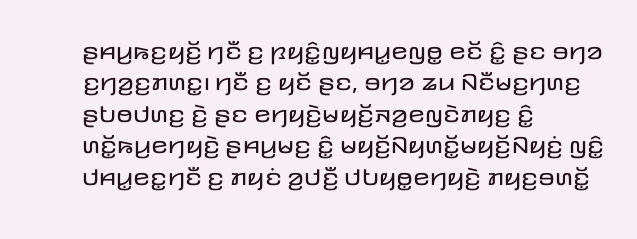ꤔꤌꤣ꤬ꤒꤢ꤬ꤟꤢꤩ꤬ ꤚꤢꤪ ꤢ꤬ ꤐꤟꤢꤨ꤭ꤜꤟꤌꤣ꤭ꤕꤜꤥ꤭ ꤕꤢꤩ ꤢꤨ꤭ ꤔꤢ ꤋꤚꤤ ꤢ꤬ꤚꤤ꤬ꤢ꤬ꤊꤛꤢ꤭꤯ ꤚꤢꤪ ꤢ꤬ ꤟꤢꤩ ꤔꤢ, ꤋꤚꤤ ꤘꤣ ꤡꤢꤪꤗꤢ꤬ꤚꤛꤢ꤬ ꤔꤝꤥꤓꤛꤢ꤬ ꤢꤧ꤬ ꤔꤢ ꤕꤚꤟꤢꤧ꤬ꤗꤟꤢꤩ꤬ꤏꤤ꤬ꤕꤜꤢꤧꤊꤟꤢ꤬ ꤢꤨ꤭ ꤛꤢꤩ꤭ꤒꤣ꤬ꤕꤚꤟꤢꤧ꤬ ꤔꤌꤣ꤬ꤗꤢ꤬ ꤢꤨ꤭ ꤗꤟꤢꤩ꤬ꤡꤟꤛꤢꤩ꤭ꤗꤟꤢꤩ꤬ꤡꤟꤢꤦ꤬ ꤜꤢꤨ꤭ ꤓꤌꤣ꤭ꤕꤢ꤭ꤚꤢꤪ ꤢ꤬ ꤊꤟꤢꤦ ꤤ꤬ꤓꤢꤪ꤬ ꤓꤝꤟꤥ꤭ꤕꤚꤟꤢꤧ꤬ ꤊꤟꤢ꤬ꤋꤛꤢꤩ꤭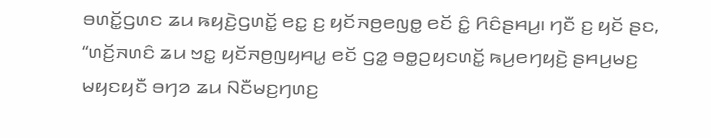ꤋꤛꤢꤩ꤭ꤞꤛꤢ ꤘꤣ ꤒꤟꤢꤧ꤬ꤞꤛꤢꤩ꤭ ꤕꤢ꤭ ꤢ꤬ ꤟꤢꤩꤏꤥ꤬ꤕꤜꤥ꤭ ꤕꤢꤩ ꤢꤨ꤭ ꤖꤢꤨꤔꤌꤣ꤬꤯ ꤚꤢꤪ ꤢ꤬ ꤟꤢꤩ ꤔꤢ, “ꤛꤢꤩ꤬ꤏꤛꤢꤨ ꤘꤣ ꤠꤢ꤭ ꤟꤢꤩꤏꤥ꤬ꤜꤟꤌꤣ꤭ ꤕꤢꤩ ꤞꤤ꤭ ꤋꤥ꤭ꤑꤟꤢꤛꤢꤩ꤭ ꤒꤣ꤬ꤕꤚꤟꤢꤧ꤬ ꤔꤌꤣ꤬ꤗꤢ꤬ ꤗꤟꤢꤟꤢꤪ ꤋꤚꤤ ꤘꤣ ꤡꤢꤪꤗꤢ꤬ꤚꤛꤢ꤬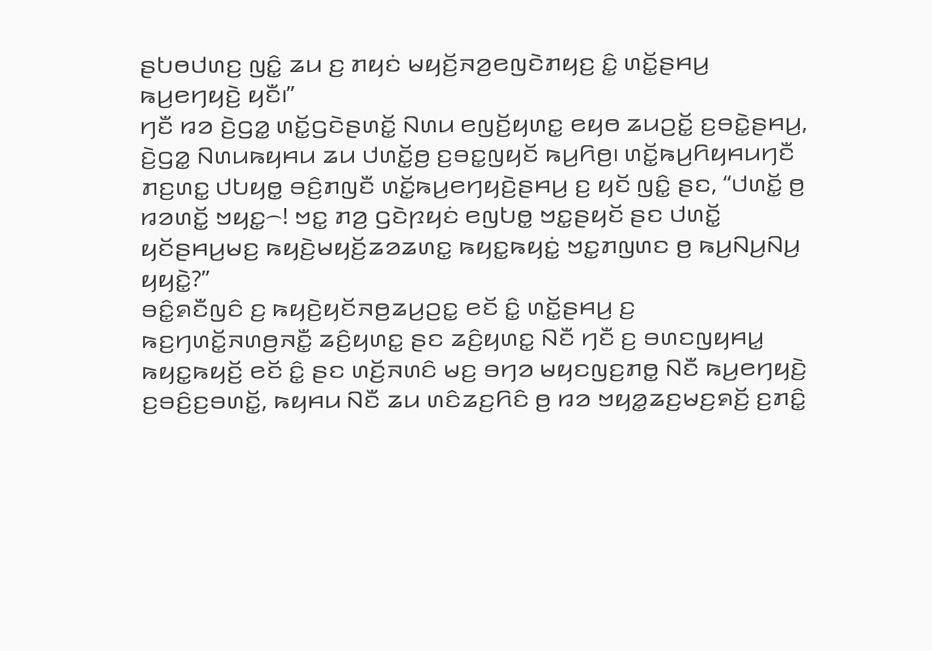ꤔꤝꤥꤓꤛꤢ꤬ ꤜꤢꤨ꤭ ꤘꤣ ꤢ꤬ ꤊꤟꤢꤦ ꤗꤟꤢꤩ꤬ꤏꤤ꤬ꤕꤜꤢꤧꤊꤟꤢ꤬ ꤢꤨ꤭ ꤛꤢꤩ꤭ꤔꤌꤣ꤬ ꤒꤣ꤬ꤕꤚꤟꤢꤧ꤬ ꤟꤢꤪ꤯”
ꤚꤢꤪ ꤙꤤ ꤢꤧ꤬ꤞꤤ꤭ ꤛꤢꤩ꤭ꤞꤢꤧꤔꤛꤢꤩ꤭ ꤡꤛꤣ ꤕꤜꤢꤩ꤬ꤟꤛꤢ꤭ ꤕꤟꤥ ꤘꤣꤑꤢꤩ꤭ ꤢ꤬ꤋꤢꤧ꤭ꤔꤌꤣ꤬, ꤢꤧ꤬ꤞꤤ꤭ ꤡꤛꤣꤒꤟꤌꤣ ꤘꤣ ꤓꤛꤢꤩ꤭ꤥ꤬ ꤢ꤬ꤋꤢ꤭ꤜꤟꤢꤩ ꤒꤣ꤬ꤖꤥ꤬꤯ ꤛꤢꤩ꤭ꤒꤣ꤬ꤖꤟꤌꤣꤚꤢꤪ ꤊꤢ꤬ꤛꤢ꤭ ꤓꤝꤟꤥ꤭ ꤋꤢꤨ꤬ꤊꤜꤢꤪ ꤛꤢꤩ꤭ꤒꤣ꤬ꤕꤚꤟꤢꤧ꤬ꤔꤌꤣ꤬ ꤢ꤬ ꤟꤢꤩ ꤜꤢꤨ꤭ ꤔꤢ, “ꤓꤛꤢꤩ꤭ ꤥ꤬ ꤙꤤꤛꤢꤩ꤭ ꤠꤟꤢ꤭꤮! ꤠꤢ꤭ ꤊꤤ꤬ ꤞꤢꤧꤐꤟꤢꤦ ꤕꤜꤝꤥ꤭ ꤠꤢ꤭ꤔꤟꤢꤩ ꤔꤢ ꤓꤛꤢꤩ꤭ ꤟꤢꤩꤔꤌꤣ꤬ꤗꤢ꤬ ꤒꤟꤢꤧ꤬ꤗꤟꤢꤩ꤬ꤘꤤꤘꤛꤢ꤭ ꤒꤟꤢ꤭ꤒꤟꤢꤦ꤭ ꤠꤢ꤭ꤊꤜꤛꤢ ꤥ꤬ ꤒꤣ꤬ꤡꤣ꤬ꤡꤣ꤬ ꤟꤟꤢꤧ꤭?”
ꤋꤢꤨ꤭ꤎꤢꤪꤜꤢꤨ ꤢ꤬ ꤒꤟꤢꤧ꤬ꤟꤢꤩꤏꤥ꤬ꤘꤣ꤬ꤑꤢ꤭ ꤕꤢꤩ ꤢꤨ꤭ ꤛꤢꤩ꤭ꤔꤌꤣ꤬ ꤢ꤬ ꤒꤢ꤬ꤚꤛꤢꤩ꤭ꤏꤛꤥ꤬ꤏꤢꤪ꤭ ꤘꤢꤨ꤬ꤟꤛꤢ꤭ ꤔꤢ ꤘꤢꤨ꤬ꤟꤛꤢ꤭ ꤡꤢꤪ ꤚꤢꤪ ꤢ꤬ ꤋꤛꤢꤜꤟꤌꤣ꤭ ꤒꤟꤢ꤭ꤒꤟꤢꤩ꤬ ꤕꤢꤩ ꤢꤨ꤭ ꤔꤢ ꤛꤢꤩ꤬ꤏꤛꤢꤨ ꤗꤢ꤬ ꤋꤚꤤ ꤗꤟꤢꤜꤢ꤬ꤊꤥ꤭ ꤡꤢꤪ ꤒꤣ꤬ꤕꤚꤟꤢꤧ꤬ ꤢ꤬ꤋꤢꤨ꤬ꤢ꤬ꤋꤛꤢꤩ꤭, ꤒꤟꤌꤣ ꤡꤢꤪ ꤘꤣ ꤛꤢꤨꤘꤢ꤬ꤖꤢꤨ ꤥ꤬ ꤙꤤ ꤠꤟꤤ꤭ꤘꤢ꤬ꤗꤢ꤬ꤎꤢꤩ꤬ ꤢ꤬ꤊꤢꤨ꤭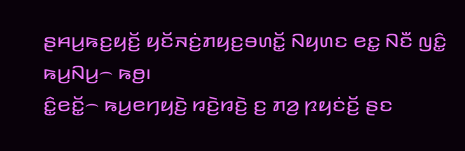ꤔꤌꤣ꤬ꤒꤢ꤬ꤟꤢꤩ꤬ ꤟꤢꤩꤏꤢꤦ꤬ꤊꤟꤢ꤬ꤋꤛꤢꤩ꤭ ꤡꤟꤛꤢ ꤕꤢ꤭ ꤡꤢꤪ ꤜꤢꤨ꤭ ꤒꤣ꤬ꤡꤣ꤬꤮ ꤒꤥ꤬꤯
ꤢꤨ꤭ꤕꤢꤩ꤭꤮ ꤒꤣ꤬ꤕꤚꤟꤢꤧ꤬ ꤙꤢꤧ꤬ꤙꤢꤧ꤬ ꤢ꤬ ꤊꤤ꤬ ꤐꤟꤢꤦꤢꤩ꤬ ꤔꤢ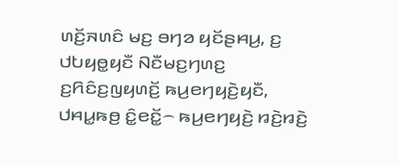ꤛꤢꤩ꤬ꤏꤛꤢꤨ ꤗꤢ꤬ ꤋꤚꤤ ꤟꤢꤩꤔꤌꤣ꤬, ꤢ꤬ ꤓꤝꤟꤥ꤭ꤟꤢꤪ ꤡꤢꤪꤗꤢ꤬ꤚꤛꤢ꤬ ꤢ꤬ꤖꤢꤨꤢ꤬ꤜꤟꤛꤢꤩ꤬ ꤒꤣ꤬ꤕꤚꤟꤢꤧ꤬ꤟꤢꤪ, ꤓꤌꤣ꤭ꤒꤥ꤬ ꤢꤨ꤭ꤕꤢꤩ꤭꤮ ꤒꤣ꤬ꤕꤚꤟꤢꤧ꤬ ꤙꤢꤧ꤬ꤙꤢꤧ꤬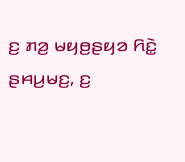ꤢ꤬ ꤊꤤ꤬ ꤗꤟꤥ꤬ꤔꤟꤤ ꤖꤢꤧ꤭ ꤔꤌꤣ꤬ꤗꤢ꤬, ꤢ꤬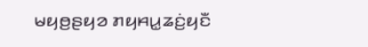ꤗꤟꤥ꤬ꤔꤟꤤ ꤊꤟꤌꤣ꤭ꤘꤢꤦ꤬ꤟꤢꤪ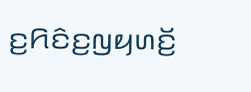ꤢ꤬ꤖꤢꤨꤢ꤬ꤜꤟꤛꤢꤩ꤬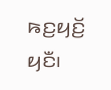ꤒꤢ꤬ꤟꤢꤩ꤬ ꤟꤢꤪ꤯